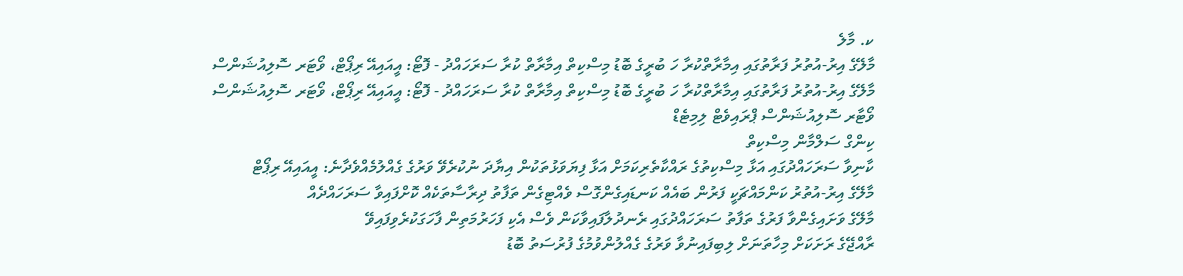ކ. މާލެ
މާލޭގެ އިރު-އުތުރު ފަރާތުގައި އިމާރާތްކުރާ ހަ ބުރީގެ ބޮޑު މިސްކިތް އިމާރާތް ކުރާ ސަރަހައްދު - ފޮޓޯ: އީއައިއޭ ރިޕޯޓް، ވޯޓަރ ސޮލިއުޝަންސް
މާލޭގެ އިރު-އުތުރު ފަރާތުގައި އިމާރާތްކުރާ ހަ ބުރީގެ ބޮޑު މިސްކިތް އިމާރާތް ކުރާ ސަރަހައްދު - ފޮޓޯ: އީއައިއޭ ރިޕޯޓް، ވޯޓަރ ސޮލިއުޝަންސް
ވޯޓާރ ސޮލިއުޝަންސް ޕްރައިވެޓް ލިމިޓެޑް
ކިންގް ސަލްމާން މިސްކިތް
ކާނިވާ ސަރަހައްދުގައި އަޅާ މިސްކިތުގެ ރައްކާތެރިކަމަށް އަޅާ ފިޔަވަޅުތަކުން އިޔާދަ ނުކުރެވޭ ވަރުގެ ގެއްލުމެއްވެދާނެ: އީއައިއޭ ރިޕޯޓް
މާލޭގެ އިރު-އުތުރު ކަންމައްޗަކީ ފަރުން ބައެއް ކަނޑައިގެންގޮސް ވެއްޓިގެން ތަފާތު ދިރާސާތަކެއް ކޮށްފައިވާ ސަރަހައްދެއް
މާލޭގެ ވަށައިގެންވާ ފަރުގެ ތަފާތު ސަރަހައްދުގައި ރެނދުލާފައިވާކަން ވެސް އެކި ފަހަރުމަތިން ފާހަގަކުރެވިފައިވޭ
ރާއްޖޭގެ ރަށަކަށް މިހާތަނަށް ލިބިފައިނުވާ ވަރުގެ ގެއްލުންވުމުގެ ފުރުސަތު ބޮޑު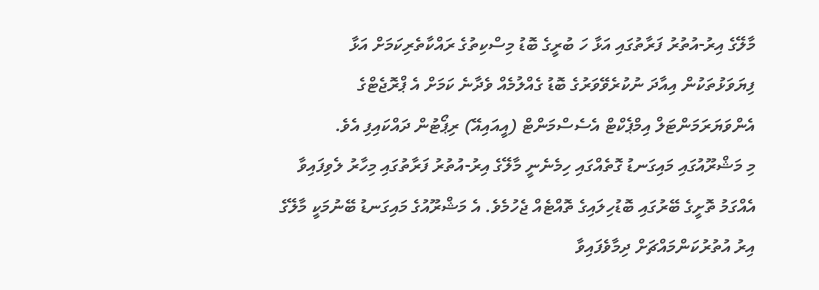މާލޭގެ އިރު-އުތުރު ފަރާތުގައި އަޅާ ހަ ބުރީގެ ބޮޑު މިސްކިތުގެ ރައްކާތެރިކަމަށް އަޅާ ފިޔަވަޅުތަކުން އިއާދަ ނުކުރެވޭވަރުގެ ބޮޑު ގެއްލުމެއް ވެދާނެ ކަމަށް އެ ޕްރޮޖެޓްގެ އެންވަޔަރަމަންޓަލް އިމްޕެކްޓް އެސެސްމަންޓް (އީއައިއޭ) ރިޕޯޓުން ދައްކައިފި އެވެ.
މި މަޝްރޫއުގައި މައިގަނޑު ގޮތެއްގައި ހިމެނެނީ މާލޭގެ އިރު-އުތުރު ފަރާތުގައި މިހާރު ލެވިފައިވާ އެއްގަމު ތޮށީގެ ބޭރުގައި ބޮޑުހިލައިގެ ތޮއްޓެއް ޖެހުމެވެ. އެ މަޝްރޫއުގެ މައިގަނޑު ބޭނުމަކީ މާލޭގެ އިރު އުތުރުކަންމައްޗަށް ދިމާވެފައިވާ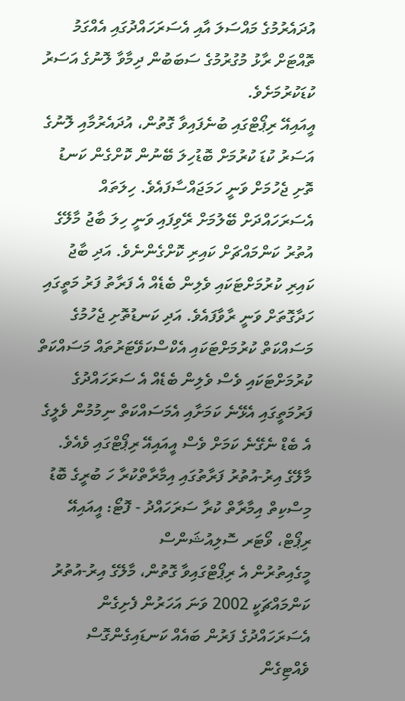އުދައެރުމުގެ މައްސަލަ އާއި އެސަރަހައްދުގައި އެއްގަމު ތޮއްޓަށް ރާޅު މުގުރުމުގެ ސަބަބުން ދިމާވާ ލޮނުގެ އަސަރު ކުޑަކުރުމަށެވެ.
އީއައިއޭ ރިޕޯޓްގައި ބުނެފައިވާ ގޮތުން، އުދައެރުމާއި ލޮނުގެ އަސަރު ކުޑަ ކުރުމަށް ބޮޑުހިލަ ބޭނުން ކޮށްގެން ކަނޑު ތޮށި ޖެހުމަށް ވަނީ ހަމަޖައްސާފައެވެ. ހިލަތައް އެސަރަހައްދަށް ބޭލުމަށް ރޭވިފައި ވަނީ ހިލަ ބާޖު މާލޭގެ އުތުރު ކަންމައްޗަށް ކައިރި ކޮށްގެންނެވެ. އަދި ބާޖު ކައިރި ކުރުމަށްޓަކައި ވެލިން ބެޑެއް އެ ފަރާތު ފަރު މަތީގައި ހަދާގޮތަށް ވަނީ ރާވާފައެވެ. އަދި ކަނޑުތޮށި ޖެހުމުގެ މަސައްކަތް ކުރުމަށްޓަކައި އެކްސްކަވޭޓަރުތައް މަސައްކަތް ކުރުމަށްޓަކައި ވެސް ވެލިން ބެޑެއް އެ ސަރަހައްދުގެ ފަރުމަތީގައި އެޅޭނެ ކަމަށާއި އެމަސައްކަތް ނިމުމުން ވެލީގެ އެ ބެޑް ނެގޭނެ ކަމަށް ވެސް އީއައިއޭ ރިޕޯޓްގައި ވެއެވެ.
މާލޭގެ އިރު-އުތުރު ފަރާތުގައި އިމާރާތްކުރާ ހަ ބުރީގެ ބޮޑު މިސްކިތް އިމާރާތް ކުރާ ސަރަހައްދު - ފޮޓޯ: އީއައިއޭ ރިޕޯޓް، ވޯޓަރ ސޮލިއުޝަންސް
މީގެއިތުރުން އެ ރިޕޯޓްގައިވާ ގޮތުން، މާލޭގެ އިރު-އުތުރު ކަންމައްޗަކީ 2002 ވަނަ އަހަރުން ފެށިގެން އެސަރަހައްދުގެ ފަރުން ބައެއް ކަނޑައިގެންގޮސް ވެއްޓިގެން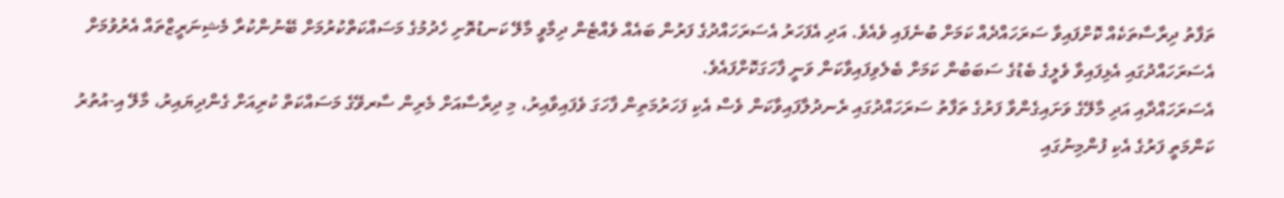ތަފާތު ދިރާސާތަކެއް ކޮށްފައިވާ ސަރަހައްދެއް ކަމަށް ބުނެފައި ވެއެވެ. އަދި އެފަހަރު އެސަރަހައްދުގެ ފަރުން ބައެއް ވެއްޓެން ދިމާވީ މާލޭ ކަނޑުތޮށި ހެދުމުގެ މަސައްކަތްކުރުމަށް ބޭނުންކުރާ މެޝިނަރީޒްތައް އެރުވުމަށް އެސަރަހައްދުގައި އެޅިފައިވާ ވެލީގެ ބެޑުގެ ސަބަބުން ކަމަށް ބެލެވިފައިވާކަން ވަނީ ފާހަގަކޮށްފައެވެ.
އެސަރަހައްދާއި އަދި މާލޭގެ ވަށައިގެންވާ ފަރުގެ ތަފާތު ސަރަހައްދުގައި ރެނދުލާފައިވާކަން ވެސް އެކި ފަހަރުމަތިން ފާހަގަ ވެފައިވާއިރު، މި ދިރާސާއަށް މެރިން ސާރވޭގެ މަސައްކަތް ކުރިއަށް ގެންދިޔައިރު، މާލޭ އި-އުތުރު ކަންމަތީ ފަރުގެ އެކި ފުންމިނުގައި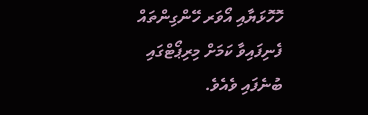ހޮހޮޅަޔާއި އޯވަރ ހޭންގިންތައް ފެނިފައިވާ ކަމަށް މިރިޕޯޓްގައި ބުނެފައި ވެއެވެ.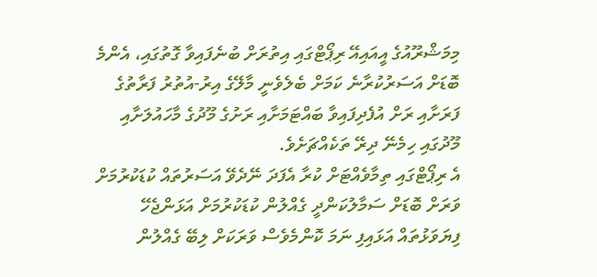މިމަޝްރޫއުގެ އީއައިއޭ ރިޕޯޓްގައި އިތުރަށް ބުނެފައިވާ ގޮތުގައި، އެންމެ ބޮޑަށް އަސަރުކުރާނެ ކަމަށް ބެލެވެނީ މާލޭގެ އިރު-އުތުރު ފަރާތުގެ ފަރަށާއި ރަށް އުފެދިފައިވާ ބައްޓަމަށާއި ރަށުގެ މޫދުގެ މާހައުލަށާއި މޫދުގައި ހިމެނޭ ދިރޭ ތަކެއްޗަށެވެ.
އެ ރިޕޯޓްގައި ތިމާވެއްޓަށް ކުރާ އެފަދަ ނޭދެވޭ އަސަރުތައް ކުޑަކުރުމަށް ވަރަށް ބޮޑަށް ސަމާލުކަންދީ ގެއްލުން ކުޑަކުރުމަށް އަޅަންޖެހޭ ފިޔަވަޅުތައް އަޅައިފި ނަމަ ކޮންމެވެސް ވަރަކަށް ލިބޭ ގެއްލުން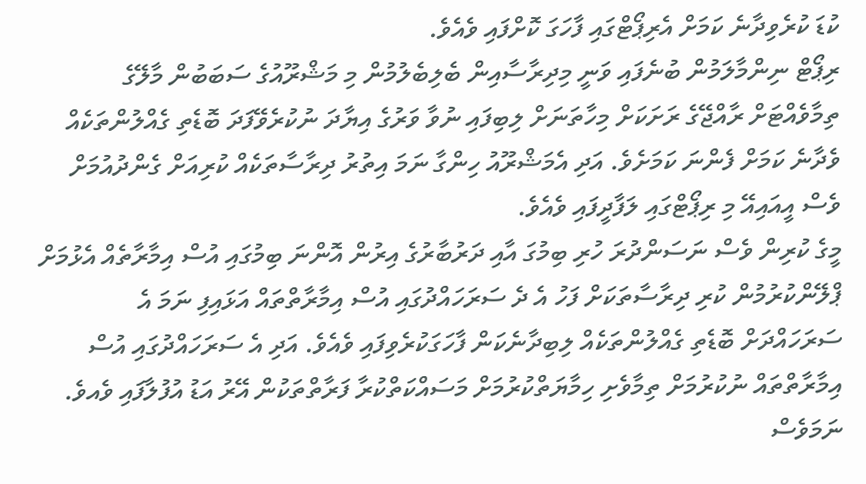ކުޑަ ކުރެވިދާނެ ކަމަށް އެރިޕޯޓްގައި ފާހަގަ ކޮށްފައި ވެއެވެ.
ރިޕޯޓް ނިންމާލަމުން ބުނެފައި ވަނީ މިދިރާސާއިން ބެލިބެލުމުން މި މަޝްރޫއުގެ ސަބަބުން މާލޭގެ ތިމާވެއްޓަށް ރާއްޖޭގެ ރަށަކަށް މިހާތަނަށް ލިބިފައި ނުވާ ވަރުގެ އިޔާދަ ނުކުރެވޭފަދަ ބޮޑެތި ގެއްލުންތަކެއް ވެދާނެ ކަމަށް ފެންނަ ކަމަށެވެ. އަދި އެމަޝްރޫއު ހިންގާ ނަމަ އިތުރު ދިރާސާތަކެއް ކުރިއަށް ގެންދުއުމަށް ވެސް އީއައިއޭ މި ރިޕޯޓްގައި ލަފާދީފައި ވެއެވެ.
މީގެ ކުރިން ވެސް ނަސަންދުރަ ހުރި ބިމުގަ އާއި ދަރުބާރުގެ އިރުން އޮންނަ ބިމުގައި އުސް އިމާރާތެއް އެޅުމަށް ޕްލޭންކުރުމުން ކުރި ދިރާސާތަކަށް ފަހު އެ ދެ ސަރަހައްދުގައި އުސް އިމާރާތްތައް އަޅައިފި ނަމަ އެ ސަރަހައްދަށް ބޮޑެތި ގެއްލުންތަކެއް ލިބިދާނެކަން ފާހަގަކުރެވިފައި ވެއެވެ. އަދި އެ ސަރަހައްދުގައި އުސް އިމާރާތްތައް ނުކުރުމަށް ތިމާވެށި ހިމާޔަތްކުރުމަށް މަސައްކަތްކުރާ ފަރާތްތަކުން އޭރު އަޑު އުފުލާފައި ވެއވެ. ނަމަވެސް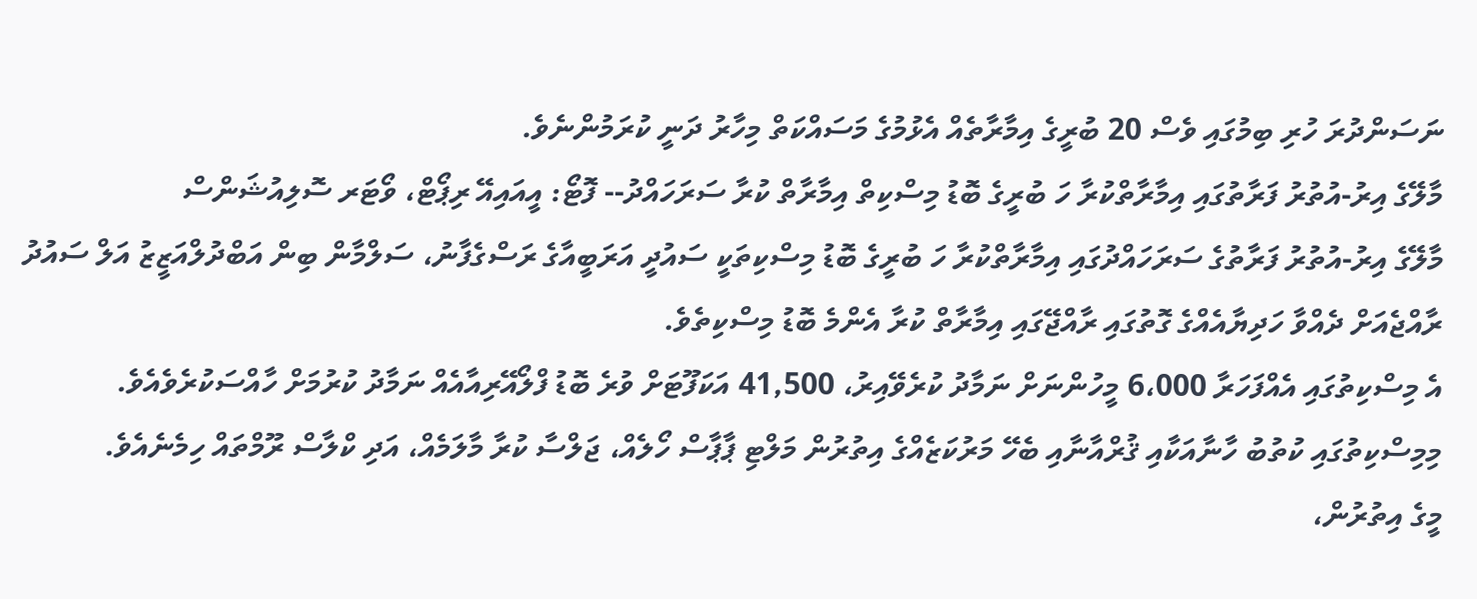ނަސަންދުރަ ހުރި ބިމުގައި ވެސް 20 ބުރީގެ އިމާރާތެއް އެޅުމުގެ މަސައްކަތް މިހާރު ދަނީ ކުރަމުންނެވެ.
މާލޭގެ އިރު-އުތުރު ފަރާތުގައި އިމާރާތްކުރާ ހަ ބުރީގެ ބޮޑު މިސްކިތް އިމާރާތް ކުރާ ސަރަހައްދު-- ފޮޓޯ: އީއައިއޭ ރިޕޯޓް، ވޯޓަރ ސޮލިއުޝަންސް
މާލޭގެ އިރު-އުތުރު ފަރާތުގެ ސަރަހައްދުގައި އިމާރާތްކުރާ ހަ ބުރީގެ ބޮޑު މިސްކިތަކީ ސައުދީ އަރަބީއާގެ ރަސްގެފާނު، ސަލްމާން ބިން އަބްދުލްއަޒީޒު އަލް ސައުދު ރާއްޖެއަށް ދެއްވާ ހަދިޔާއެއްގެ ގޮތުގައި ރާއްޖޭގައި އިމާރާތް ކުރާ އެންމެ ބޮޑު މިސްކިތެވެ.
އެ މިސްކިތުގައި އެއްފަހަރާ 6،000 މީހުންނަށް ނަމާދު ކުރެވޭއިރު، 41,500 އަކަފޫޓަށް ވުރެ ބޮޑު ފްލޯއޭރިއާއެއް ނަމާދު ކުރުމަށް ހާއްސަކުރެވެއެވެ.
މިމިސްކިތުގައި ކުތުބު ހާނާއަކާއި ޤުރްއާނާއި ބެހޭ މަރުކަޒެއްގެ އިތުރުން މަލްޓި ޕާޕާސް ހޯލެއް، ޖަލްސާ ކުރާ މާލަމެއް، އަދި ކްލާސް ރޫމްތައް ހިމެނެއެވެ.
މީގެ އިތުރުން،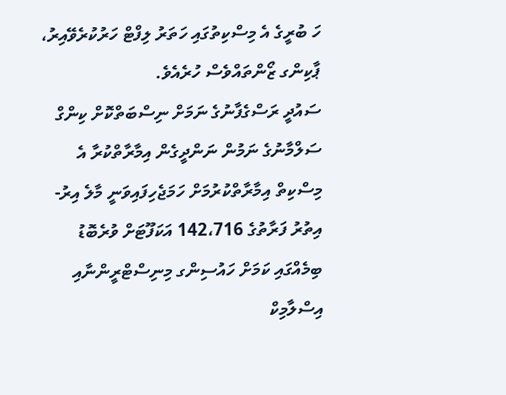ހަ ބުރީގެ އެ މިސްކިތުގައި ހަތަރު ލިފްޓް ހަރުކުރެވޭއިރު، ޕާކިންގ ޒޯންތައްވެސް ހުރެއެވެ.
ސައުދީ ރަސްގެފާނުގެ ނަމަށް ނިސްބަތްކޮށް ކިންގް ސަލްމާނުގެ ނަމުން ނަންދީގެން އިމާރާތްކުރާ އެ މިސްކިތް އިމާރާތްކުރުމަށް ހަމަޖެހިފައިވަނީ މާލެ އިރު-އިތުރު ފަރާތުގެ 142،716 އަކަފޫޓަށް ވުރެބޮޑު ބިމެއްގައި ކަމަށް ހައުސިންގ މިނިސްޓްރީންނާއި އިސްލާމިކް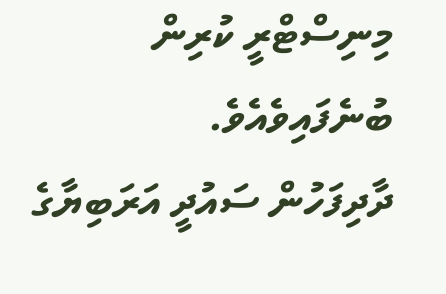މިނިސްޓްރީ ކުރިން ބުނެފައިވެއެވެ.
ދާދިފަހުން ސައުދީ އަރަބިޔާގެ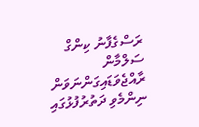ރަސްގެފާނު ކިންގް ސަލްމާން ރާއްޖެވަޑައިގަންނަވަން ނިންމެވި ދަތުރުފުޅުގައި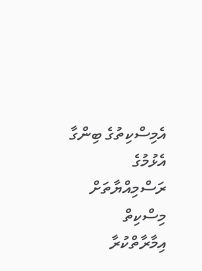އެމިސްކިތުގެ ބިންގާ އެޅުމުގެ ރަސްމިއްޔާތަށް މިސްކިތް އިމާރާތްކުރާ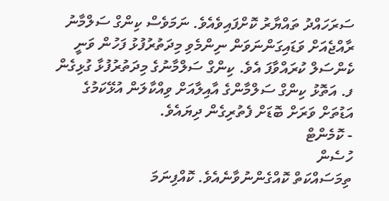ސަރަހައްދު ތައްޔާރު ކޮށްފައިވެއެވެ. ނަމަވެސް ކިންގް ސަލްމާނު ރާއްޖެއަށް ވަޑައިގަންނަވަން ނިންމެވި މިދަތުރުފުޅު ފަހުން ވަނީ ކެންސަލް ކުރައްވާފަ އެވެ. ކިންގް ސަލްމާނުގެ މިދަތުރުފުޅާ ގުޅިގެން ފ. އަތޮޅު ކިންގް ސަލްމާންގެ އާއިލާއަށް ވިއްކާލަން އުޅޭކަމުގެ އަޑުތަށް ވަރަށް ބޮޑަށް ފެތުރިގެން ދިޔައެވެ.
- ކޮމެންޓް
ހުސެން
ތިމަސައްކަތް ކޮއްގެންނުވާނެއެވެ. ކޮއްފިނަމަ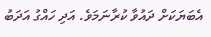އެބަޔަކަށް ދައުވާ ކުރާނަމަވެ. އަދި ހައްގު އަދަބު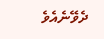ދެވޭނެއެވެ